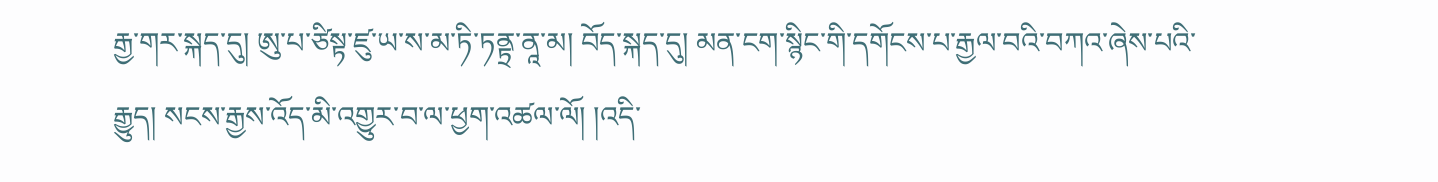རྒྱ་གར་སྐད་དུ། ཨུ་པ་ཙིསྟ་ཛུ་ཡ་ས་མ་ཏི་ཏནྟྲ་ནཱ་མ། བོད་སྐད་དུ། མན་ངག་སྙིང་གི་དགོངས་པ་རྒྱལ་བའི་བཀའ་ཞེས་པའི་རྒྱུད། སངས་རྒྱས་འོད་མི་འགྱུར་བ་ལ་ཕྱག་འཚལ་ལོ། །འདི་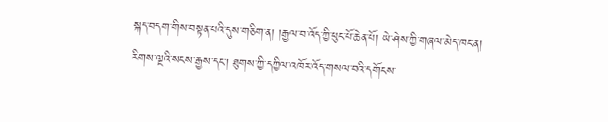སྐད་བདག་གིས་བསྟན་པའི་དུས་གཅིག་ན། །རྒྱལ་བ་འོད་ཀྱི་ཕུང་པོ་ཆེན་པོ། ཡེ་ཤེས་ཀྱི་གཞལ་མེད་ཁང་ན། རིགས་ལྔའི་སངས་རྒྱས་དང་། ཐུགས་ཀྱི་དཀྱིལ་འཁོར་འོད་གསལ་བའི་དགོངས་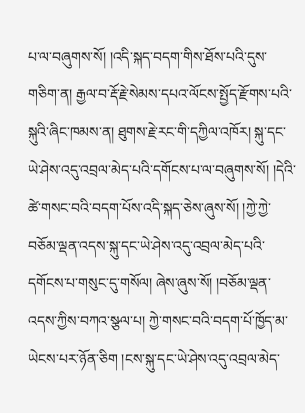པ་ལ་བཞུགས་སོ། །འདི་སྐད་བདག་གིས་ཐོས་པའི་དུས་གཅིག་ན། རྒྱལ་བ་རྡོ་རྗེ་སེམས་དཔའ་ལོངས་སྤྱོད་རྫོགས་པའི་སྐུའི་ཞིང་ཁམས་ན། ཐུགས་རྗེ་རང་གི་དཀྱིལ་འཁོར། སྐུ་དང་ཡེ་ཤེས་འདུ་འབྲལ་མེད་པའི་དགོངས་པ་ལ་བཞུགས་སོ། །དེའི་ཚེ་གསང་བའི་བདག་པོས་འདི་སྐད་ཅེས་ཞུས་སོ། །ཀྱེ་ཀྱེ་བཅོམ་ལྡན་འདས་སྐུ་དང་ཡེ་ཤེས་འདུ་འབྲལ་མེད་པའི་དགོངས་པ་གསུང་དུ་གསོལ། ཞེས་ཞུས་སོ། །བཅོམ་ལྡན་འདས་ཀྱིས་བཀའ་སྩལ་པ། ཀྱེ་གསང་བའི་བདག་པོ་ཁྱོད་མ་ཡེངས་པར་ཉོན་ཅིག །ངས་སྐུ་དང་ཡེ་ཤེས་འདུ་འབྲལ་མེད་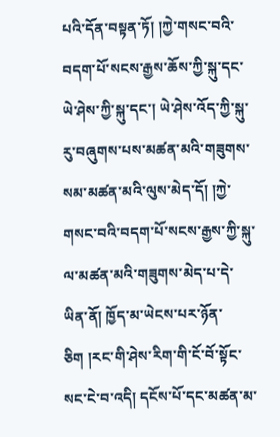པའི་དོན་བསྟན་ཏོ། །ཀྱེ་གསང་བའི་བདག་པོ་སངས་རྒྱས་ཆོས་ཀྱི་སྐུ་དང་ཡེ་ཤེས་ཀྱི་སྐུ་དང་། ཡེ་ཤེས་འོད་ཀྱི་སྐུ་རུ་བཞུགས་པས་མཚན་མའི་གཟུགས་སམ་མཚན་མའི་ལུས་མེད་དོ། །ཀྱེ་གསང་བའི་བདག་པོ་སངས་རྒྱས་ཀྱི་སྐུ་ལ་མཚན་མའི་གཟུགས་མེད་པ་དེ་ཡིན་ནོ། ཁྱོད་མ་ཡེངས་པར་ཉོན་ཅིག །རང་གི་ཤེས་རིག་གི་ངོ་བོ་སྟོང་སང་ངེ་བ་འདི། དངོས་པོ་དང་མཚན་མ་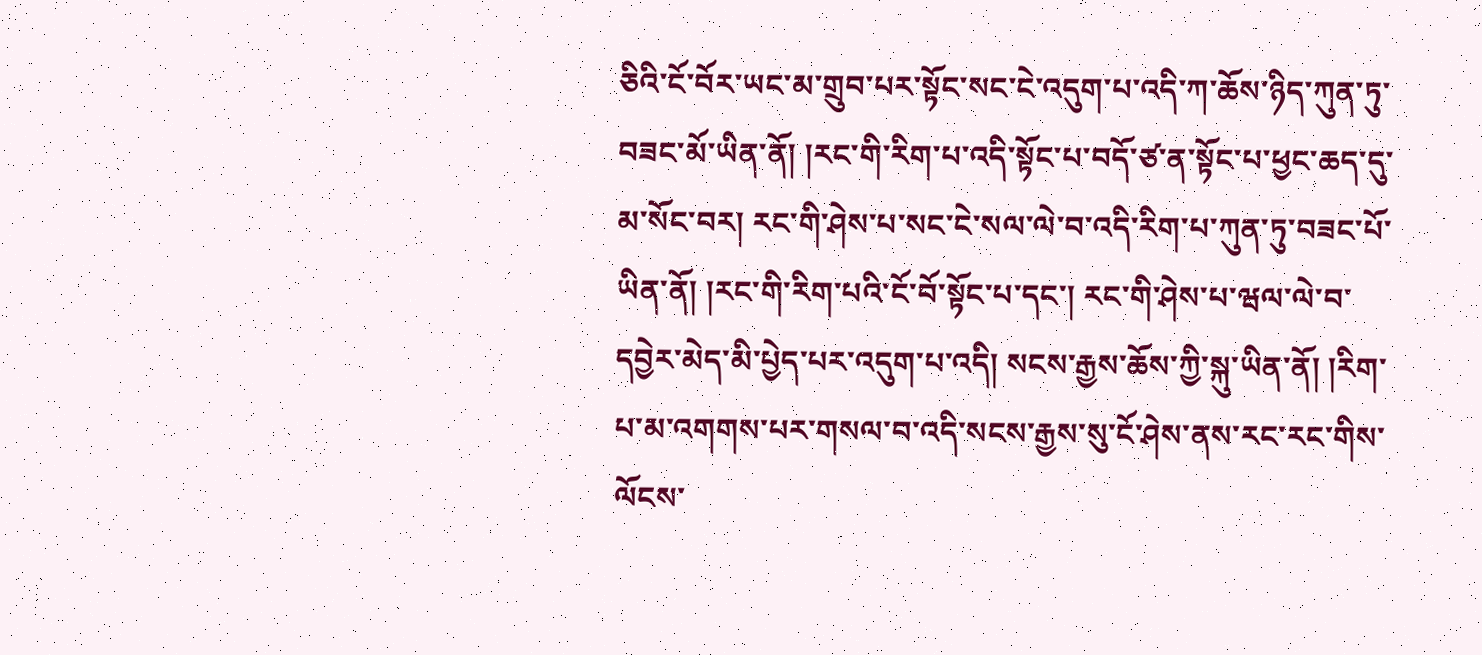ཅིའི་ངོ་བོར་ཡང་མ་གྲུབ་པར་སྟོང་སང་ངེ་འདུག་པ་འདི་ཀ་ཆོས་ཉིད་ཀུན་ཏུ་བཟང་མོ་ཡིན་ནོ། །རང་གི་རིག་པ་འདི་སྟོང་པ་བདོ་ཙ་ན་སྟོང་པ་ཕྱང་ཆད་དུ་མ་སོང་བར། རང་གི་ཤེས་པ་སང་ངེ་སལ་ལེ་བ་འདི་རིག་པ་ཀུན་ཏུ་བཟང་པོ་ཡིན་ནོ། །རང་གི་རིག་པའི་ངོ་བོ་སྟོང་པ་དང་། རང་གི་ཤེས་པ་ཝལ་ལེ་བ་དབྱེར་མེད་མི་པྱེད་པར་འདུག་པ་འདི། སངས་རྒྱས་ཆོས་ཀྱི་སྐུ་ཡིན་ནོ། །རིག་པ་མ་འགགས་པར་གསལ་བ་འདི་སངས་རྒྱས་སུ་ངོ་ཤེས་ནས་རང་རང་གིས་ལོངས་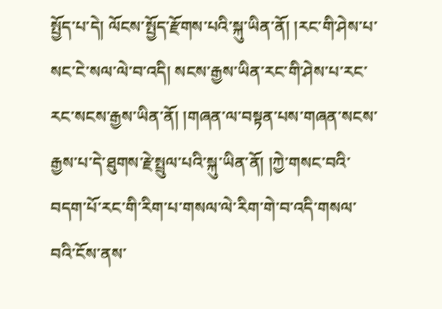སྤྱོད་པ་དེ། ལོངས་སྤྱོད་རྫོགས་པའི་སྐུ་ཡིན་ནོ། །རང་གི་ཤེས་པ་སང་ངེ་སལ་ལེ་བ་འདི། སངས་རྒྱས་ཡིན་རང་གི་ཤེས་པ་རང་རང་སངས་རྒྱས་ཡིན་ནོ། །གཞན་ལ་བསྟན་པས་གཞན་སངས་རྒྱས་པ་དེ་ཐུགས་རྗེ་སྤྲུལ་པའི་སྐུ་ཡིན་ནོ། །ཀྱེ་གསང་བའི་བདག་པོ་རང་གི་རིག་པ་གསལ་ལེ་རིག་གེ་བ་འདི་གསལ་བའི་ངོས་ནས་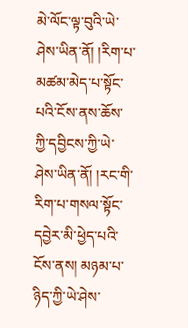མེ་ལོང་ལྟ་བུའི་ཡེ་ཤེས་ཡིན་ནོ། །རིག་པ་མཚམ་མེད་པ་སྟོང་པའི་ངོས་ནས་ཆོས་ཀྱི་དབྱིངས་ཀྱི་ཡེ་ཤེས་ཡིན་ནོ། །རང་གི་རིག་པ་གསལ་སྟོང་དབྱེར་མི་ཕྱེད་པའི་ངོས་ནས། མཉམ་པ་ཉིད་ཀྱི་ཡེ་ཤེས་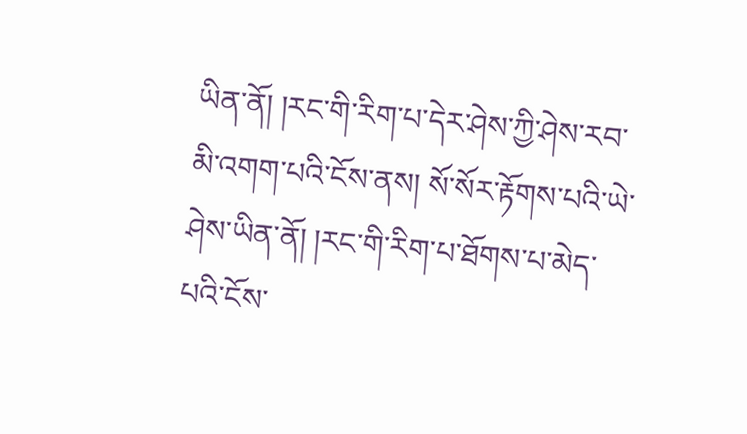ཡིན་ནོ། །རང་གི་རིག་པ་དེར་ཤེས་ཀྱི་ཤེས་རབ་མི་འགག་པའི་ངོས་ནས། སོ་སོར་རྟོགས་པའི་ཡེ་ཤེས་ཡིན་ནོ། །རང་གི་རིག་པ་ཐོགས་པ་མེད་པའི་ངོས་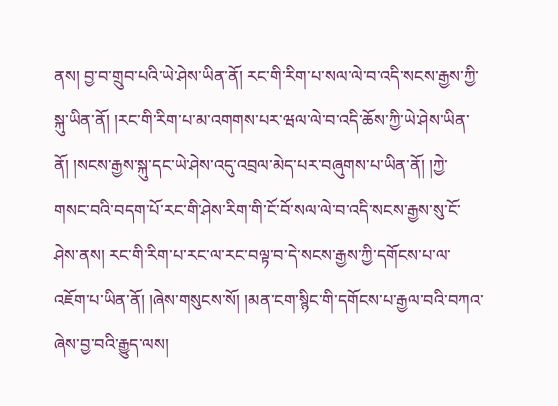ནས། བྱ་བ་གྲུབ་པའི་ཡེ་ཤེས་ཡིན་ནོ། རང་གི་རིག་པ་སལ་ལེ་བ་འདི་སངས་རྒྱས་ཀྱི་སྐུ་ཡིན་ནོ། །རང་གི་རིག་པ་མ་འགགས་པར་ཝལ་ལེ་བ་འདི་ཆོས་ཀྱི་ཡེ་ཤེས་ཡིན་ནོ། །སངས་རྒྱས་སྐུ་དང་ཡེ་ཤེས་འདུ་འབྲལ་མེད་པར་བཞུགས་པ་ཡིན་ནོ། །ཀྱེ་གསང་བའི་བདག་པོ་རང་གི་ཤེས་རིག་གི་ངོ་བོ་སལ་ལེ་བ་འདི་སངས་རྒྱས་སུ་ངོ་ཤེས་ནས། རང་གི་རིག་པ་རང་ལ་རང་བལྟ་བ་དེ་སངས་རྒྱས་ཀྱི་དགོངས་པ་ལ་འཇོག་པ་ཡིན་ནོ། །ཞེས་གསུངས་སོ། །མན་ངག་སྙིང་གི་དགོངས་པ་རྒྱལ་བའི་བཀའ་ཞེས་བྱ་བའི་རྒྱུད་ལས།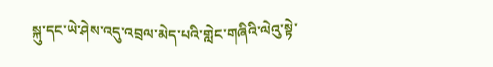སྐུ་དང་ཡེ་ཤེས་འདུ་འབྲལ་མེད་པའི་གླེང་གཞིའི་ལེའུ་སྟེ་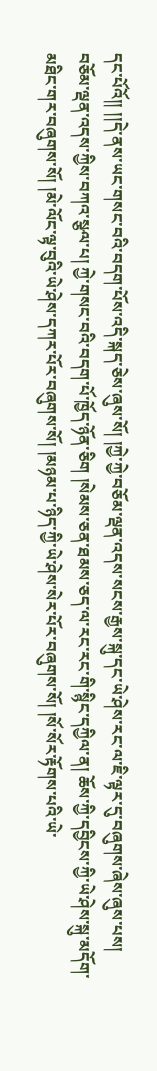དང་པོའོ།། །།དེ་ནས་ཡང་གསང་བའི་བདག་པོས་འདི་སྐད་ཅེས་ཞུས་སོ། །ཀྱེ་ཀྱེ་བཅོམ་ལྡན་འདས་སངས་རྒྱས་སྐུ་དང་ཡེ་ཤེས་རང་ལ་ཇི་ལྟར་དུ་བཞུགས་ཞེས་ཞུས་པས། བཅོམ་ལྡན་འདས་ཀྱིས་བཀའ་སྩལ་པ། ཀྱེ་གསང་བའི་བདག་པོ་ཁྱོད་ཉོན་ཅིག །སེམས་ཅན་ཐམས་ཅད་ལ་རང་རང་གི་སྙིང་དཀྱིལ་ན། ཆོས་ཀྱི་དབྱིངས་ཀྱི་ཡེ་ཤེས་སྐུ་མདོག་མཐིང་གར་བཞུགས་སོ། །མེ་ལོང་ལྟ་བུའི་ཡེ་ཤེས་དཀར་པོར་བཞུགས་སོ། །མཉམ་པ་ཉིད་ཀྱི་ཡེ་ཤེས་སེར་པོར་བཞུགས་སོ། །སོ་སོར་རྟོགས་པའི་ཡེ་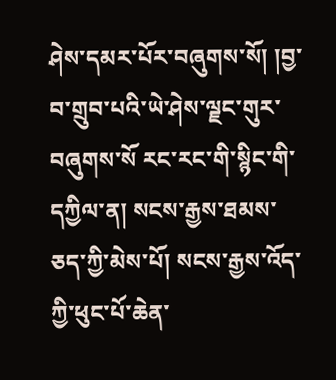ཤེས་དམར་པོར་བཞུགས་སོ། །བྱ་བ་གྲུབ་པའི་ཡེ་ཤེས་ལྗང་གུར་བཞུགས་སོ རང་རང་གི་སྙིང་གི་དཀྱིལ་ན། སངས་རྒྱས་ཐམས་ཅད་ཀྱི་མེས་པོ། སངས་རྒྱས་འོད་ཀྱི་ཕུང་པོ་ཆེན་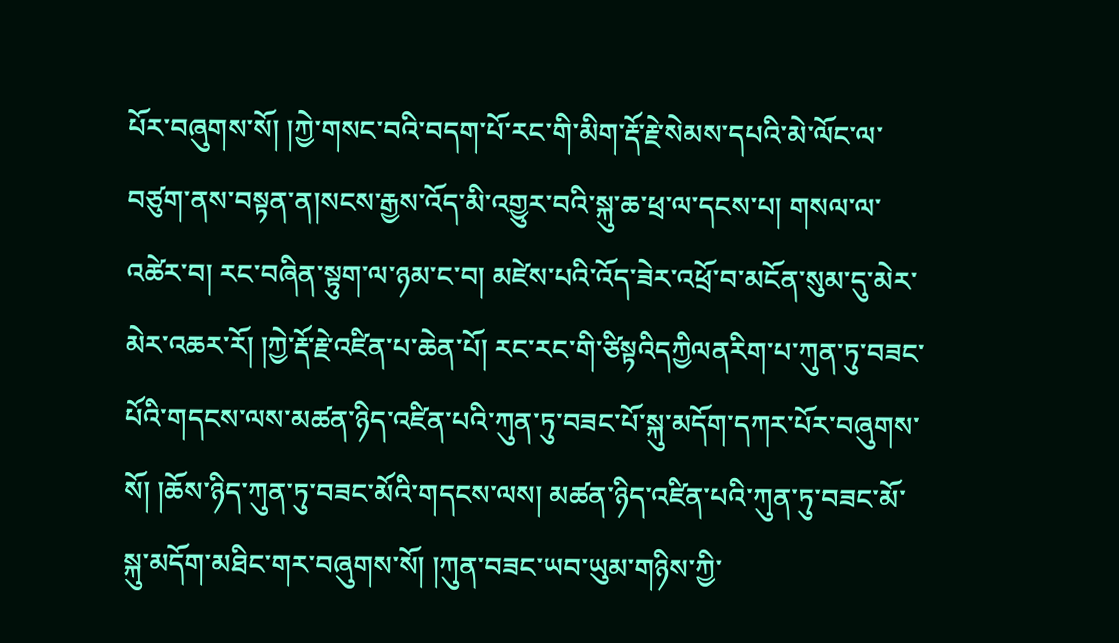པོར་བཞུགས་སོ། །ཀྱེ་གསང་བའི་བདག་པོ་རང་གི་མིག་རྡོ་རྗེ་སེམས་དཔའི་མེ་ལོང་ལ་བཙུག་ནས་བསྟན་ན།སངས་རྒྱས་འོད་མི་འགྱུར་བའི་སྐུ་ཆ་ཕྲ་ལ་དངས་པ། གསལ་ལ་འཚེར་བ། རང་བཞིན་སྟུག་ལ་ཉམ་ང་བ། མཛེས་པའི་འོད་ཟེར་འཕྲོ་བ་མངོན་སུམ་དུ་མེར་མེར་འཆར་རོ། །ཀྱེ་རྡོ་རྗེ་འཛིན་པ་ཆེན་པོ། རང་རང་གི་ཙིསྟའིདཀྱིལནརིག་པ་ཀུན་ཏུ་བཟང་པོའི་གདངས་ལས་མཚན་ཉིད་འཛིན་པའི་ཀུན་ཏུ་བཟང་པོ་སྐུ་མདོག་དཀར་པོར་བཞུགས་སོ། །ཆོས་ཉིད་ཀུན་ཏུ་བཟང་མོའི་གདངས་ལས། མཚན་ཉིད་འཛིན་པའི་ཀུན་ཏུ་བཟང་མོ་སྐུ་མདོག་མཐིང་གར་བཞུགས་སོ། །ཀུན་བཟང་ཡབ་ཡུམ་གཉིས་ཀྱི་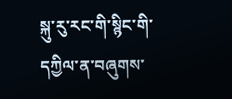སྐུ་རུ་རང་གི་སྙིང་གི་དཀྱིལ་ན་བཞུགས་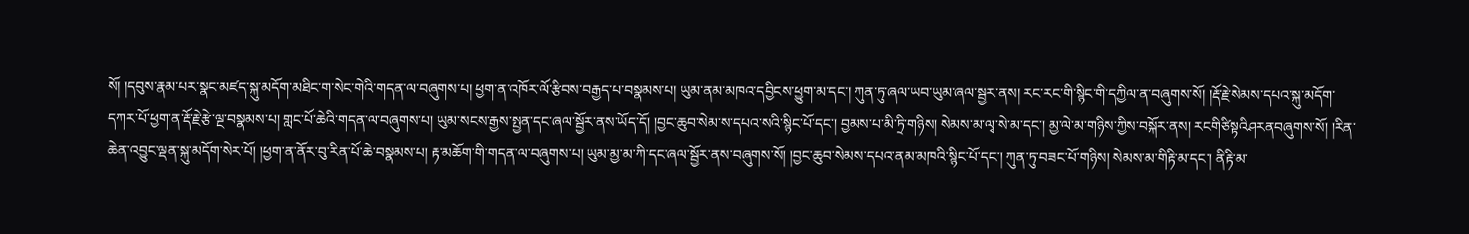སོ། །དབུས་རྣམ་པར་སྣང་མཛད་སྐུ་མདོག་མཐིང་ག་སེང་གེའི་གདན་ལ་བཞུགས་པ། ཕྱག་ན་འཁོར་ལོ་རྩིབས་བརྒྱད་པ་བསྣམས་པ། ཡུམ་ནམ་མཁའ་དབྱིངས་ཕྱུག་མ་དང་། ཀུན་ཏུ་ཞལ་ཡབ་ཡུམ་ཞལ་སྦྱར་ནས། རང་རང་གི་སྙིང་གི་དཀྱིལ་ན་བཞུགས་སོ། །རྡོ་རྗེ་སེམས་དཔའ་སྐུ་མདོག་དཀར་པོ་ཕྱག་ན་རྡོ་རྗེ་རྩེ་ལྔ་བསྣམས་པ། གླང་པོ་ཆེའི་གདན་ལ་བཞུགས་པ། ཡུམ་སངས་རྒྱས་སྤྱན་དང་ཞལ་སྦྱོར་ནས་ཡོད་དོ། །བྱང་ཆུབ་སེམ་ས་དཔའ་སའི་སྙིང་པོ་དང་། བྱམས་པ་མི་ཏྲི་གཉིས། སེམས་མ་ལྭ་སེ་མ་དང་། མྱ་ལེ་མ་གཉིས་ཀྱིས་བསྐོར་ནས། རངགིཙིསྟའིཤརནབཞུགས་སོ། །རིན་ཆེན་འབྱུང་ལྡན་སྐུ་མདོག་སེར་པོ། །ཕྱག་ན་ནོར་བུ་རིན་པོ་ཆེ་བསྣམས་པ། རྟ་མཆོག་གི་གདན་ལ་བཞུགས་པ། ཡུམ་མྱ་མ་ཀི་དང་ཞལ་སྦྱོར་ནས་བཞུགས་སོ། །བྱང་ཆུབ་སེམས་དཔའ་ནམ་མཁའི་སྙིང་པོ་དང་། ཀུན་ཏུ་བཟང་པོ་གཉིས། སེམས་མ་གིརྟི་མ་དང་། ནིརྟི་མ་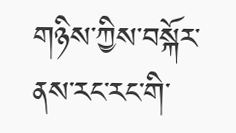གཉིས་ཀྱིས་བསྐོར་ནས་རང་རང་གི་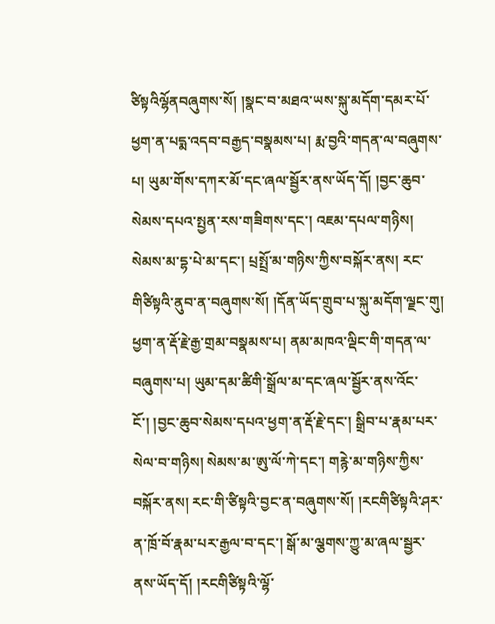ཙིསྟའིལྷོནབཞུགས་སོ། །སྣང་བ་མཐའ་ཡས་སྐུ་མདོག་དམར་པོ་ཕྱག་ན་པདྨ་འདབ་བརྒྱད་བསྣམས་པ། རྨ་བྱའི་གདན་ལ་བཞུགས་པ། ཡུམ་གོས་དཀར་མོ་དང་ཞལ་སྦྱོར་ནས་ཡོད་དོ། །བྱང་ཆུབ་སེམས་དཔའ་སྤྱན་རས་གཟིགས་དང་། འཇམ་དཔལ་གཉིས། སེམས་མ་དྷ་པེ་མ་དང་། པྲསྤྲོ་མ་གཉིས་ཀྱིས་བསྐོར་ནས། རང་གིཙིསྟའི་ནུབ་ན་བཞུགས་སོ། །དོན་ཡོད་གྲུབ་པ་སྐུ་མདོག་ལྗང་གུ། ཕྱག་ན་རྡོ་རྗེ་རྒྱ་གྲམ་བསྣམས་པ། ནམ་མཁའ་ལྡིང་གི་གདན་ལ་བཞུགས་པ། ཡུམ་དམ་ཚིགི་སྒྲོལ་མ་དང་ཞལ་སྦྱོར་ནས་འོང་ངོ་། །བྱང་ཆུབ་སེམས་དཔའ་ཕྱག་ན་རྡོ་རྗེ་དང་། སྒྲིབ་པ་རྣམ་པར་སེལ་བ་གཉིས། སེམས་མ་ཨུ་ལོ་ཀེ་དང་། གརྙེ་མ་གཉིས་ཀྱིས་བསྐོར་ནས། རང་གི་ཙིསྟའི་བྱང་ན་བཞུགས་སོ། །རངགིཙིསྟའི་ཤར་ན་ཁྲོ་བོ་རྣམ་པར་རྒྱལ་བ་དང་། སྒོ་མ་ལྕགས་ཀྱུ་མ་ཞལ་སྦྱར་ནས་ཡོད་དོ། །རངགིཙིསྟའི་ལྷོ་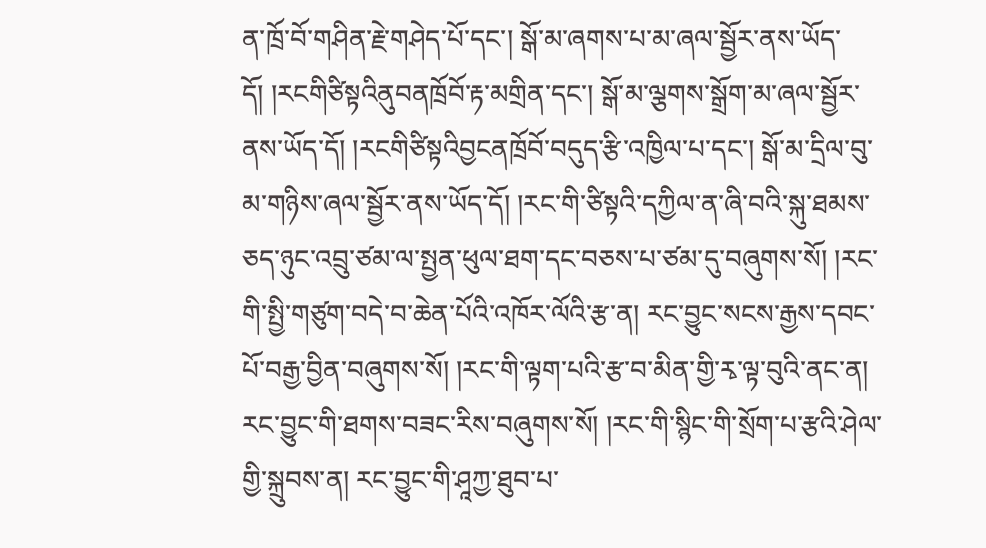ན་ཁྲོ་བོ་གཤིན་རྗེ་གཤེད་པོ་དང་། སྒོ་མ་ཞགས་པ་མ་ཞལ་སྦྱོར་ནས་ཡོད་དོ། །རངགིཙིསྟའིནུབནཁྲོབོ་རྟ་མགྲིན་དང་། སྒོ་མ་ལྕགས་སྒྲོག་མ་ཞལ་སྦྱོར་ནས་ཡོད་དོ། །རངགིཙིསྟའིབྱངནཁྲོབོ་བདུད་རྩི་འཁྱིལ་པ་དང་། སྒོ་མ་དྲིལ་བུ་མ་གཉིས་ཞལ་སྦྱོར་ནས་ཡོད་དོ། །རང་གི་ཙིསྟའི་དཀྱིལ་ན་ཞི་བའི་སྐུ་ཐམས་ཅད་ཉུང་འབྲུ་ཙམ་ལ་སྤྱན་ཕུལ་ཐག་དང་བཅས་པ་ཙམ་དུ་བཞུགས་སོ། །རང་གི་སྤྱི་གཙུག་བདེ་བ་ཆེན་པོའི་འཁོར་ལོའི་རྩ་ན། རང་བྱུང་སངས་རྒྱས་དབང་པོ་བརྒྱ་བྱིན་བཞུགས་སོ། །རང་གི་ལྟག་པའི་རྩ་བ་མིན་གྱི་རྭ་ལྟ་བུའི་ནང་ན། རང་བྱུང་གི་ཐགས་བཟང་རིས་བཞུགས་སོ། །རང་གི་སྙིང་གི་སྲོག་པ་རྩའི་ཤེལ་གྱི་སྐྲུབས་ན། རང་བྱུང་གི་ཤཱཀྱ་ཐུབ་པ་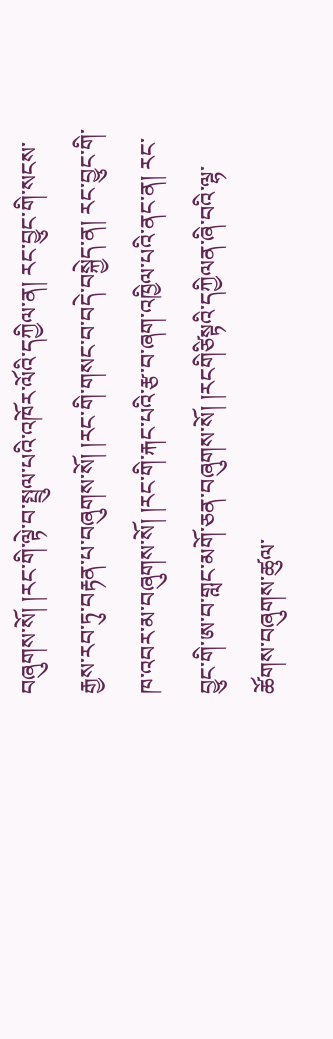བཞུགས་སོ། །རང་གི་ལྟེ་བ་སྤྲུལ་པའི་འཁོར་ལོའི་དཀྱིལ་ན། རང་བྱུང་གི་སངས་རྒྱས་རབ་ཏུ་བརྟན་པ་བཞུགས་སོ། །རང་གི་གསང་བ་བདེ་བསྐྱེད་ན། རང་བྱུང་གི་ཁ་འབར་མ་བཞུགས་སོ། །རང་གི་རྐང་པའི་རྩ་བ་ཞག་འཁྱིལ་པའི་ནང་ན། རང་བྱུང་གི་ཨ་བ་གླང་མགོ་ཅན་བཞུགས་སོ། །རངགིཙིསྟའི་དཀྱིལན་ཞི་བའི་ལྷ་ཚོགས་བཞུགས་ཚུལ་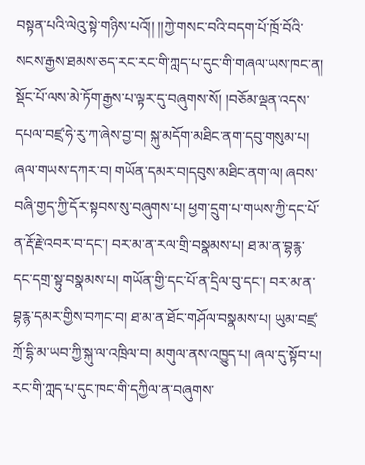བསྟན་པའི་ལེའུ་སྟེ་གཉིས་པའོ།། །།ཀྱེ་གསང་བའི་བདག་པོ་ཁྲོ་བོའི་སངས་རྒྱས་ཐམས་ཅད་རང་རང་གི་ཀླད་པ་དུང་གི་གཞལ་ཡས་ཁང་ན། སྡོང་པོ་ལས་མེ་ཏོག་རྒྱས་པ་ལྟར་དུ་བཞུགས་སོ། །བཅོམ་ལྡན་འདས་དཔལ་བཛྲ་ཧེ་རུ་ཀ་ཞེས་བྱ་བ། སྐུ་མདོག་མཐིང་ནག་དབུ་གསུམ་པ། ཞལ་གཡས་དཀར་བ། གཡོན་དམར་བ།དབུས་མཐིང་ནག་ལ། ཞབས་བཞི་གྱད་ཀྱི་དོར་སྟབས་སུ་བཞུགས་པ། ཕྱག་དྲུག་པ་གཡས་ཀྱི་དང་པོ་ན་རྡོ་རྗེ་འབར་བ་དང་། བར་མ་ན་རལ་གྲི་བསྣམས་པ། ཐ་མ་ན་བྷརྙ་དང་དགྲ་སྟུ་བསྣམས་པ། གཡོན་གྱི་དང་པོ་ན་དྲིལ་བུ་དང་། བར་མ་ན་བྷརྙ་དམར་གྱིས་བཀང་བ། ཐ་མ་ན་ཐོང་གཤོལ་བསྣམས་པ། ཡུམ་བཛྲ་ཀྲོ་དྷི་མ་ཡབ་ཀྱི་སྐུ་ལ་འཁྲིལ་བ། མགུལ་ནས་འཁྱུད་པ། ཞལ་དུ་སྟོབ་པ། རང་གི་ཀླད་པ་དུང་ཁང་གི་དཀྱིལ་ན་བཞུགས་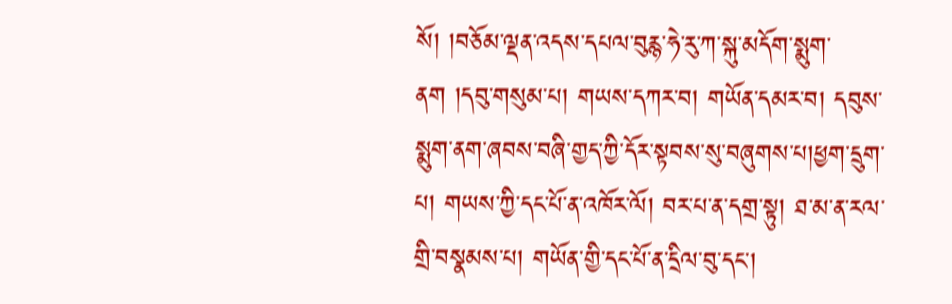སོ། །བཅོམ་ལྡན་འདས་དཔལ་བུརྙ་ཧེ་རུ་ཀ་སྐུ་མདོག་སྨུག་ནག །དབུ་གསུམ་པ། གཡས་དཀར་བ། གཡོན་དམར་བ། དབུས་སྨུག་ནག་ཞབས་བཞི་གྱད་ཀྱི་དོར་སྟབས་སུ་བཞུགས་པ།ཕྱག་དྲུག་པ། གཡས་ཀྱི་དང་པོ་ན་འཁོར་ལོ། བར་པ་ན་དགྲ་སྟུ། ཐ་མ་ན་རལ་གྲི་བསྣམས་པ། གཡོན་གྱི་དང་པོ་ན་དྲིལ་བུ་དང་།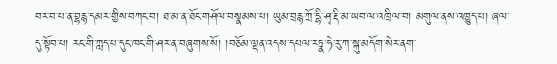བར་བ་པ་ན་བྷརྙ་དམར་གྱིས་བཀང་བ། ཐ་མ་ན་ཐོང་གཤོལ་བསྣམས་པ། ཡུམ་བྲརྙ་ཀྲོ་དྷི་ཤྭ་རྡི་མ་ཡབ་ལ་འཁྲིལ་བ། མགུལ་ནས་འཁྱུད་པ། ཞལ་དུ་སྟོབ་པ། རང་གི་ཀླད་པ་དུང་ཁང་གི་ཤར་ན་བཞུགས་སོ། །བཅོམ་ལྡན་འདས་དཔལ་རཏྣ་ཧེ་རུ་ཀ་སྐུ་མདོག་སེར་ནག་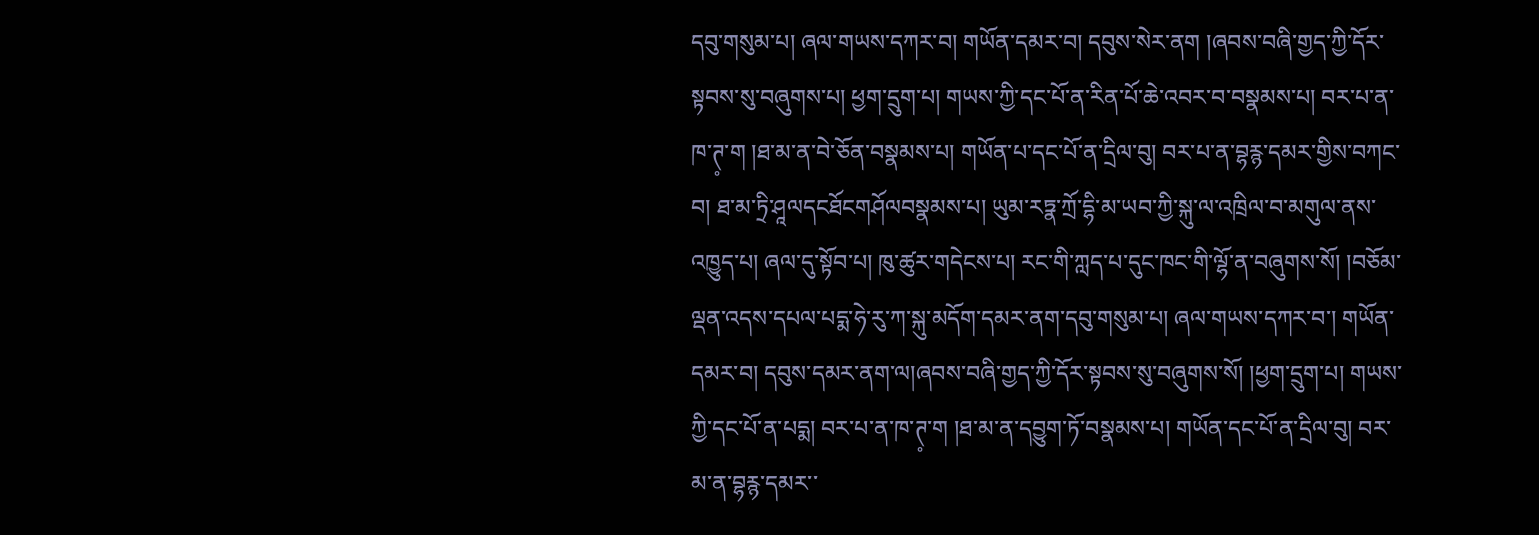དབུ་གསུམ་པ། ཞལ་གཡས་དཀར་བ། གཡོན་དམར་བ། དབུས་སེར་ནག །ཞབས་བཞི་གྱད་ཀྱི་དོར་སྟབས་སུ་བཞུགས་པ། ཕྱག་དྲུག་པ། གཡས་ཀྱི་དང་པོ་ན་རིན་པོ་ཆེ་འབར་བ་བསྣམས་པ། བར་པ་ན་ཁ་ཊ༷་ག །ཐ་མ་ན་བེ་ཅོན་བསྣམས་པ། གཡོན་པ་དང་པོ་ན་དྲིལ་བུ། བར་པ་ན་བྷརྙ་དམར་གྱིས་བཀང་བ། ཐ་མ་ཏྲི་ཤཱལདངཐོངགཤོལབསྣམས་པ། ཡུམ་རཏྣ་ཀྲོ་དྷི་མ་ཡབ་ཀྱི་སྐུ་ལ་འཁྲིལ་བ་མགུལ་ནས་འཁྱུད་པ། ཞལ་དུ་སྟོབ་པ། ཁུ་ཚུར་གདེངས་པ། རང་གི་ཀླད་པ་དུང་ཁང་གི་ལྷོ་ན་བཞུགས་སོ། །བཅོམ་ལྡན་འདས་དཔལ་པདྨ་ཧེ་རུ་ཀ་སྐུ་མདོག་དམར་ནག་དབུ་གསུམ་པ། ཞལ་གཡས་དཀར་བ་། གཡོན་དམར་བ། དབུས་དམར་ནག་ལ།ཞབས་བཞི་གྱད་ཀྱི་དོར་སྟབས་སུ་བཞུགས་སོ། །ཕྱག་དྲུག་པ། གཡས་ཀྱི་དང་པོ་ན་པདྨ། བར་པ་ན་ཁ་ཊ༷་ག །ཐ་མ་ན་དབྱུག་ཏོ་བསྣམས་པ། གཡོན་དང་པོ་ན་དྲིལ་བུ། བར་མ་ན་བྷརྙ་དམར་་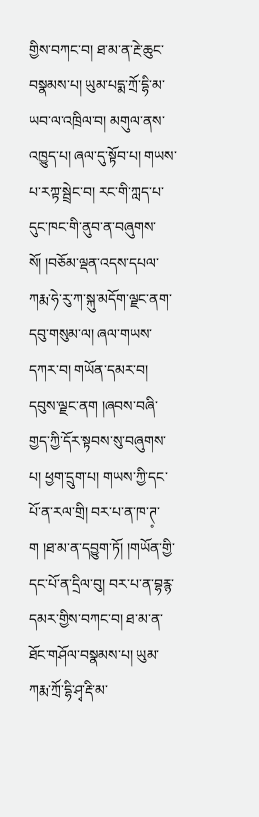གྱིས་བཀང་བ། ཐ་མ་ན་རྔེ་ཆུང་བསྣམས་པ། ཡུམ་པདྨ་ཀྲོ་དྷི་མ་ཡབ་ལ་འཁྲིལ་བ། མགུལ་ནས་འཁྱུད་པ། ཞལ་དུ་སྟོབ་པ། གཡས་པ་རཀྟ་སྦྲེང་བ། རང་གི་ཀླད་པ་དུང་ཁང་གི་ནུབ་ན་བཞུགས་སོ། །བཅོམ་ལྡན་འདས་དཔལ་ཀརྨ་ཧེ་རུ་ཀ་སྐུ་མདོག་ལྗང་ནག་དབུ་གསུམ་ལ། ཞལ་གཡས་དཀར་བ། གཡོན་དམར་བ། དབུས་ལྗང་ནག །ཞབས་བཞི་གྱད་ཀྱི་དོར་སྟབས་སུ་བཞུགས་པ། ཕྱག་དྲུག་པ། གཡས་ཀྱི་དང་པོ་ན་རལ་གྲི། བར་པ་ན་ཁ་ཊ༷་ག །ཐ་མ་ན་དབྱུག་ཏོ། །གཡོན་གྱི་དང་པོ་ན་དྲིལ་བུ། བར་པ་ན་བྷརྙ་དམར་གྱིས་བཀང་བ། ཐ་མ་ན་ཐོང་གཤོལ་བསྣམས་པ། ཡུམ་ཀརྨ་ཀྲོ་དྷི་ཤྭ་རྡི་མ་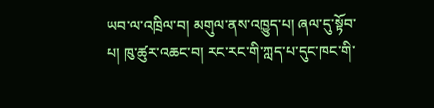ཡབ་ལ་འཁྲིལ་བ། མགུལ་ནས་འཁྱུད་པ། ཞལ་དུ་སྟོབ་པ། ཁུ་ཚུར་འཆང་བ། རང་རང་གི་ཀླད་པ་དུང་ཁང་གི་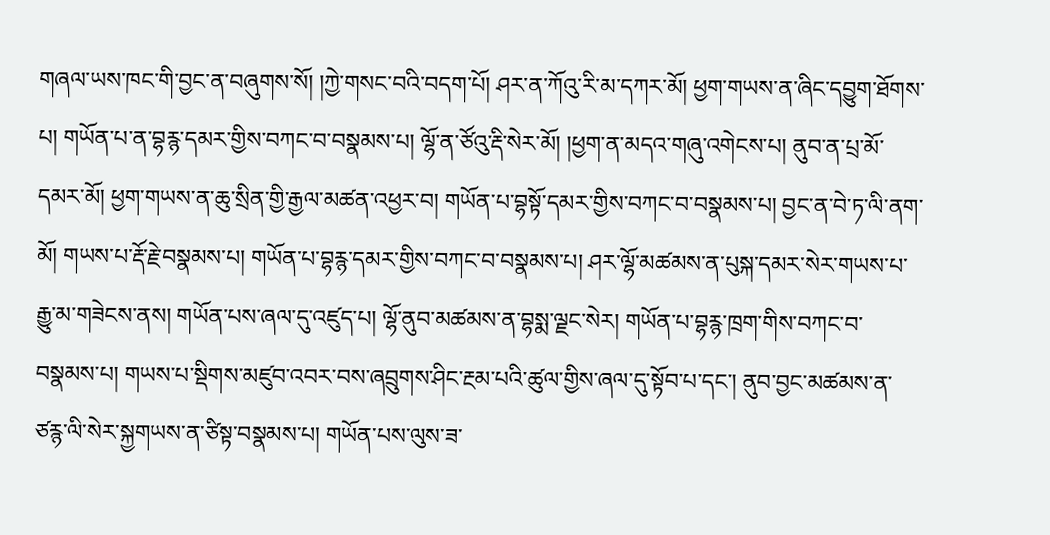གཞལ་ཡས་ཁང་གི་བྱང་ན་བཞུགས་སོ། །ཀྱེ་གསང་བའི་བདག་པོ། ཤར་ན་ཀོའུ་རི་མ་དཀར་མོ། ཕྱག་གཡས་ན་ཞིང་དབྱུག་ཐོགས་པ། གཡོན་པ་ན་བྷརྙ་དམར་གྱིས་བཀང་བ་བསྣམས་པ། ལྷོ་ན་ཙོའུ་རྡི་སེར་མོ། །ཕྱག་ན་མདའ་གཞུ་འགེངས་པ། ནུབ་ན་པྲ་མོ་དམར་མོ། ཕྱག་གཡས་ན་ཆུ་སྲིན་གྱི་རྒྱལ་མཚན་འཕྱར་བ། གཡོན་པ་བྷསྟོ་དམར་གྱིས་བཀང་བ་བསྣམས་པ། བྱང་ན་བེ་ཏ་ལི་ནག་མོ། གཡས་པ་རྡོ་རྗེ་བསྣམས་པ། གཡོན་པ་བྷརྙ་དམར་གྱིས་བཀང་བ་བསྣམས་པ། ཤར་ལྷོ་མཚམས་ན་པུསྐ་དམར་སེར་གཡས་པ་རྒྱུ་མ་གཟེངས་ནས། གཡོན་པས་ཞལ་དུ་འཛུད་པ། ལྷོ་ནུབ་མཚམས་ན་བྷསྨ་ལྗང་སེར། གཡོན་པ་བྷརྙ་ཁྲག་གིས་བཀང་བ་བསྣམས་པ། གཡས་པ་སྡིགས་མཛུབ་འབར་བས་ཞབྲུགས་ཤིང་རྔམ་པའི་ཚུལ་གྱིས་ཞལ་དུ་སྟོབ་པ་དང་། ནུབ་བྱང་མཚམས་ན་ཙརྙ་ལི་སེར་སྐྱགཡས་ན་ཙིསྟ་བསྣམས་པ། གཡོན་པས་ལུས་ཟ་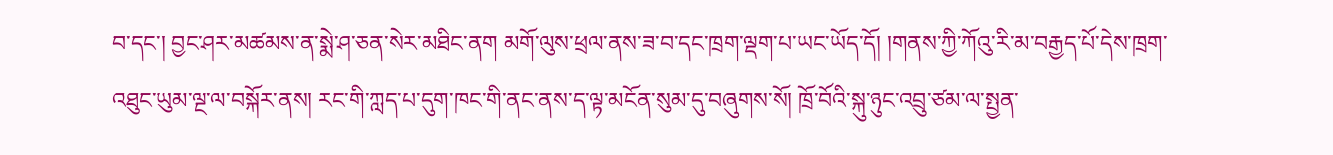བ་དང་། བྱང་ཤར་མཚམས་ན་སྨེ་ཤ་ཅན་སེར་མཐིང་ནག མགོ་ལུས་ཕྲལ་ནས་ཟ་བ་དང་ཁྲག་ལྡག་པ་ཡང་ཡོད་དོ། །གནས་ཀྱི་ཀོའུ་རི་མ་བརྒྱད་པོ་དེས་ཁྲག་འཐུང་ཡུམ་ལྔ་ལ་བསྐོར་ནས། རང་གི་ཀླད་པ་དུག་ཁང་གི་ནང་ནས་ད་ལྟ་མངོན་སུམ་དུ་བཞུགས་སོ། ཁྲོ་བོའི་སྐུ་ཉུང་འབྲུ་ཙམ་ལ་སྤྱན་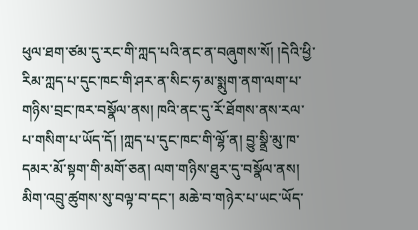ཕུལ་ཐག་ཙམ་དུ་རང་གི་ཀླད་པའི་ནང་ན་བཞུགས་སོ། །དེའི་ཕྱི་རིམ་ཀླད་པ་དུང་ཁང་གི་ཤར་ན་སིང་ཧ་མ་སྨུག་ནག་ལག་པ་གཉིས་བྲང་ཁར་བསྣོལ་ནས། ཁའི་ནང་དུ་རོ་ཐོགས་ནས་རལ་པ་གསིག་པ་ཡོད་དོ། །ཀླད་པ་དུང་ཁང་གི་ལྷོ་ན། བྱུ་སྣྲི་མུ་ཁ་དམར་མོ་སྟག་གི་མགོ་ཅན། ལག་གཉིས་ཐུར་དུ་བསྣོལ་ནས། མིག་འབྲུ་ཚུགས་སུ་བལྟ་བ་དང་། མཆེ་བ་གཉེར་པ་ཡང་ཡོད་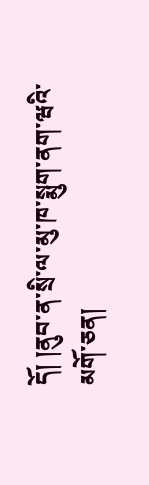དོ། །ནུབ་ན་སྲི་ལ་མུ་ཁ་སྨུག་ནག་ཝའི་མགོ་ཅན།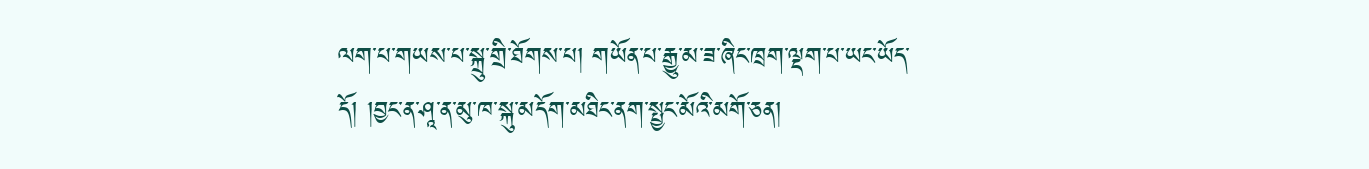ལག་པ་གཡས་པ་སྐྲུ་གྲི་ཐོགས་པ། གཡོན་པ་རྒྱུ་མ་ཟ་ཞིང་ཁྲག་ལྡག་པ་ཡང་ཡོད་དོ། །བྱང་ན་ཤཱ་ན་མུ་ཁ་སྐུ་མདོག་མཐིང་ནག་སྤྱང་མོའི་མགོ་ཅན།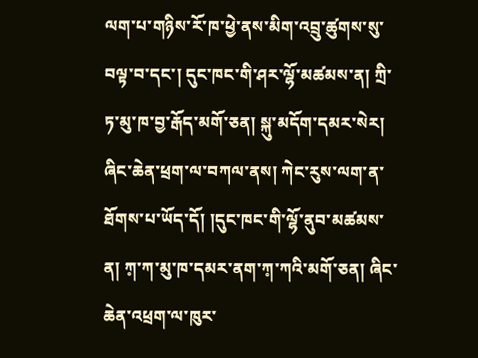ལག་པ་གཉིས་རོ་ཁ་ཕྱེ་ནས་མིག་འབྲུ་ཚུགས་སུ་བལྟ་བ་དང་། དུང་ཁང་གི་ཤར་ལྷོ་མཚམས་ན། ཀྲི་ཏ་མུ་ཁ་བྱ་རྒོད་མགོ་ཅན། སྐུ་མདོག་དམར་སེར། ཞིང་ཆེན་ཕྲག་ལ་བཀལ་ནས། ཀེང་རུས་ལག་ན་ཐོགས་པ་ཡོད་དོ། །དུང་ཁང་གི་ལྷོ་ནུབ་མཚམས་ན། ཀ༷་ཀ་མུ་ཁ་དམར་ནག་ཀ༷་ཀའི་མགོ་ཅན། ཞིང་ཆེན་འཕྲག་ལ་ཁུར་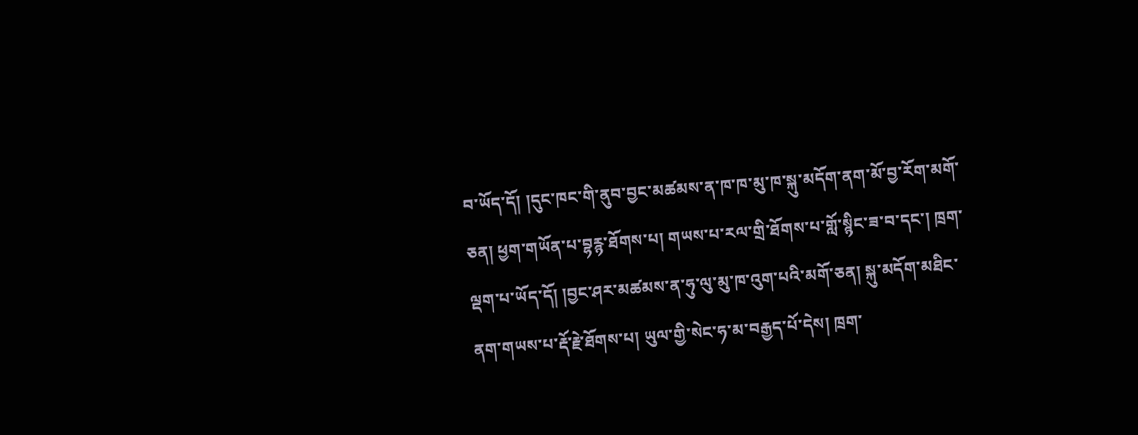བ་ཡོད་དོ། །དུང་ཁང་གི་ནུབ་བྱང་མཚམས་ན་ཁ་ཁ་མུ་ཁ་སྐུ་མདོག་ནག་མོ་བྱ་རོག་མགོ་ཅན། ཕྱག་གཡོན་པ་བྷརྙ་ཐོགས་པ། གཡས་པ་རལ་གྲི་ཐོགས་པ་གློ་སྙིང་ཟ་བ་དང་། ཁྲག་ལྡག་པ་ཡོད་དོ། །བྱང་ཤར་མཚམས་ན་ཧུ་ལུ་མུ་ཁ་འུག་པའི་མགོ་ཅན། སྐུ་མདོག་མཐིང་ནག་གཡས་པ་རྡོ་རྗེ་ཐོགས་པ། ཡུལ་གྱི་སེང་ཧ་མ་བརྒྱད་པོ་དེས། ཁྲག་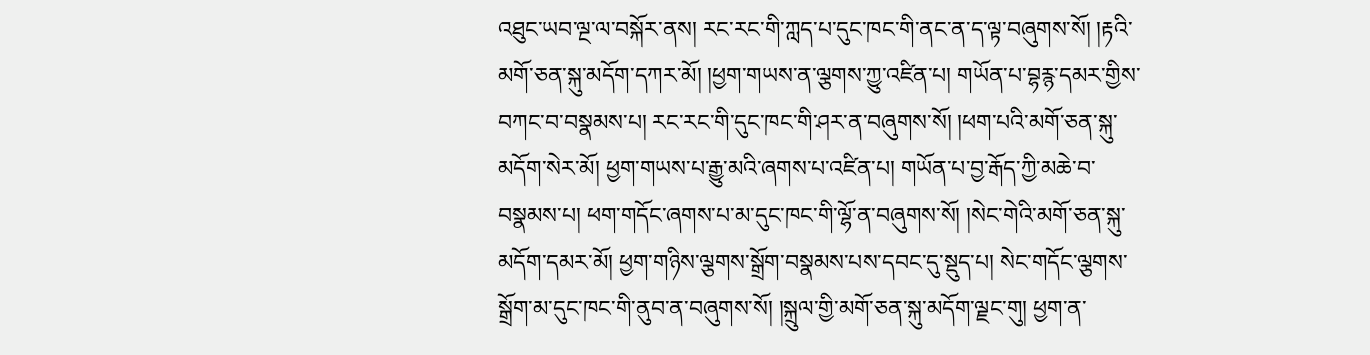འཐུང་ཡབ་ལྔ་ལ་བསྐོར་ནས། རང་རང་གི་ཀླད་པ་དུང་ཁང་གི་ནང་ན་ད་ལྟ་བཞུགས་སོ། །རྟའི་མགོ་ཅན་སྐུ་མདོག་དཀར་མོ། །ཕྱག་གཡས་ན་ལྕགས་ཀྱུ་འཛིན་པ། གཡོན་པ་བྷརྙ་དམར་གྱིས་བཀང་བ་བསྣམས་པ། རང་རང་གི་དུང་ཁང་གི་ཤར་ན་བཞུགས་སོ། །ཕག་པའི་མགོ་ཅན་སྐུ་མདོག་སེར་མོ། ཕྱག་གཡས་པ་རྒྱུ་མའི་ཞགས་པ་འཛིན་པ། གཡོན་པ་བྱ་རྒོད་ཀྱི་མཆེ་བ་བསྣམས་པ། ཕག་གདོང་ཞགས་པ་མ་དུང་ཁང་གི་ལྷོ་ན་བཞུགས་སོ། །སེང་གེའི་མགོ་ཅན་སྐུ་མདོག་དམར་མོ། ཕྱག་གཉིས་ལྕགས་སྒྲོག་བསྣམས་པས་དབང་དུ་སྡུད་པ། སེང་གདོང་ལྕགས་སྒྲོག་མ་དུང་ཁང་གི་ནུབ་ན་བཞུགས་སོ། །སྐྲུལ་གྱི་མགོ་ཅན་སྐུ་མདོག་ལྗང་གུ། ཕྱག་ན་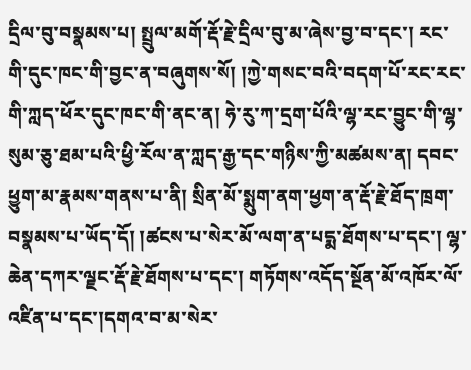དྲིལ་བུ་བསྣམས་པ། སྤྲུལ་མགོ་རྡོ་རྗེ་དྲིལ་བུ་མ་ཞེས་བྱ་བ་དང་། རང་གི་དུང་ཁང་གི་བྱང་ན་བཞུགས་སོ། །ཀྱེ་གསང་བའི་བདག་པོ་རང་རང་གི་ཀླད་ཕོར་དུང་ཁང་གི་ནང་ན། ཧེ་རུ་ཀ་དྲག་པོའི་ལྷ་རང་བྱུང་གི་ལྷ་སུམ་ཅུ་ཐམ་པའི་ཕྱི་རོལ་ན་ཀླད་རྒྱ་དང་གཉིས་ཀྱི་མཚམས་ན། དབང་ཕྱུག་མ་རྣམས་གནས་པ་ནི། སྲིན་མོ་སྨུག་ནག་ཕྱག་ན་རྡོ་རྗེ་ཐོད་ཁྲག་བསྣམས་པ་ཡོད་དོ། །ཚངས་པ་སེར་མོ་ལག་ན་པདྨ་ཐོགས་པ་དང་། ལྷ་ཆེན་དཀར་ལྗང་རྡོ་རྗེ་ཐོགས་པ་དང་། གཏོགས་འདོད་སྔོན་མོ་འཁོར་ལོ་འཛིན་པ་དང་།དགའ་བ་མ་སེར་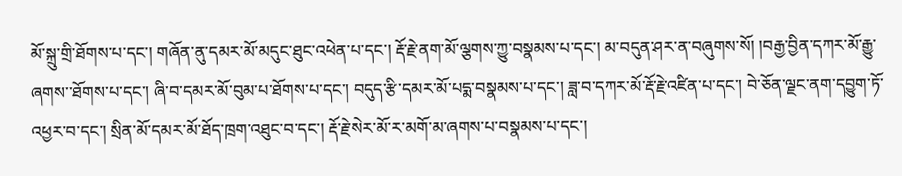མོ་སྐྲུ་གྲི་ཐོགས་པ་དང་། གཞོན་ནུ་དམར་མོ་མདུང་ཐུང་འཕེན་པ་དང་། རྡོ་རྗེ་ནག་མོ་ལྕགས་ཀྱུ་བསྣམས་པ་དང་། མ་བདུན་ཤར་ན་བཞུགས་སོ། །བརྒྱ་བྱིན་དཀར་མོ་རྒྱུ་ཞགས་་ཐོགས་པ་དང་། ཞི་བ་དམར་མོ་བུམ་པ་ཐོགས་པ་དང་། བདུད་རྩི་དམར་མོ་པདྨ་བསྣམས་པ་དང་། ཟླ་བ་དཀར་མོ་རྡོ་རྗེ་འཛིན་པ་དང་། བེ་ཅོན་ལྗང་ནག་དབྱུག་ཏོ་འཕྱར་བ་དང་། སྲིན་མོ་དམར་མོ་ཐོད་ཁྲག་འཐུང་བ་དང་། རྡོ་རྗེ་སེར་མོ་ར་མགོ་མ་ཞགས་པ་བསྣམས་པ་དང་།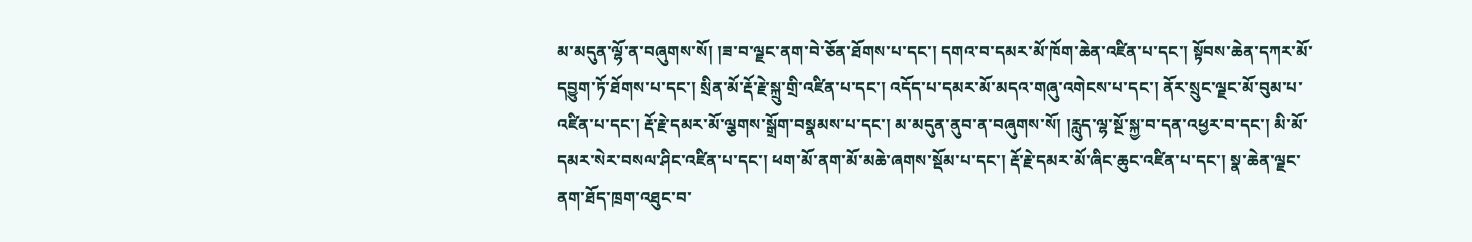མ་མདུན་ལྷོ་ན་བཞུགས་སོ། །ཟ་བ་ལྗང་ནག་བེ་ཅོན་ཐོགས་པ་དང་། དགའ་བ་དམར་མོ་ཁོག་ཆེན་འཛིན་པ་དང་། སྟོབས་ཆེན་དཀར་མོ་དབྱུག་ཏོ་ཐོགས་པ་དང་། སྲིན་མོ་རྡོ་རྗེ་སྐྲུ་གྲི་འཛིན་པ་དང་། འདོད་པ་དམར་མོ་མདའ་གཞུ་འགེངས་པ་དང་། ནོར་སྲུང་ལྗང་མོ་བུམ་པ་འཛིན་པ་དང་། རྡོ་རྗེ་དམར་མོ་ལྕགས་སྒྲོག་བསྣམས་པ་དང་། མ་མདུན་ནུབ་ན་བཞུགས་སོ། །རླུད་ལྷ་སྔོ་སྐྱ་བ་དན་འཕྱར་བ་དང་། མི་མོ་དམར་སེར་བསལ་ཤིང་འཛིན་པ་དང་། ཕག་མོ་ནག་མོ་མཆེ་ཞགས་སྡོམ་པ་དང་། རྡོ་རྗེ་དམར་མོ་ཞིང་ཆུང་འཛིན་པ་དང་། སྣ་ཆེན་ལྗང་ནག་ཐོད་ཁྲག་འཐུང་བ་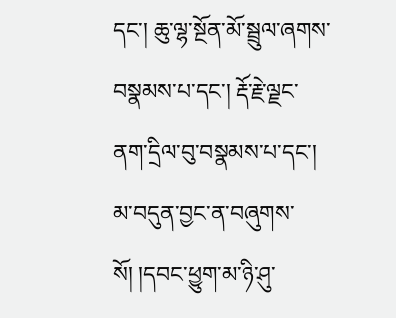དང་། ཆུ་ལྷ་སྔོན་མོ་སྦྲུལ་ཞགས་བསྣམས་པ་དང་། རྡོ་རྗེ་ལྗང་ནག་དྲིལ་བུ་བསྣམས་པ་དང་། མ་བདུན་བྱང་ན་བཞུགས་སོ། །དབང་ཕྱུག་མ་ཉི་ཤུ་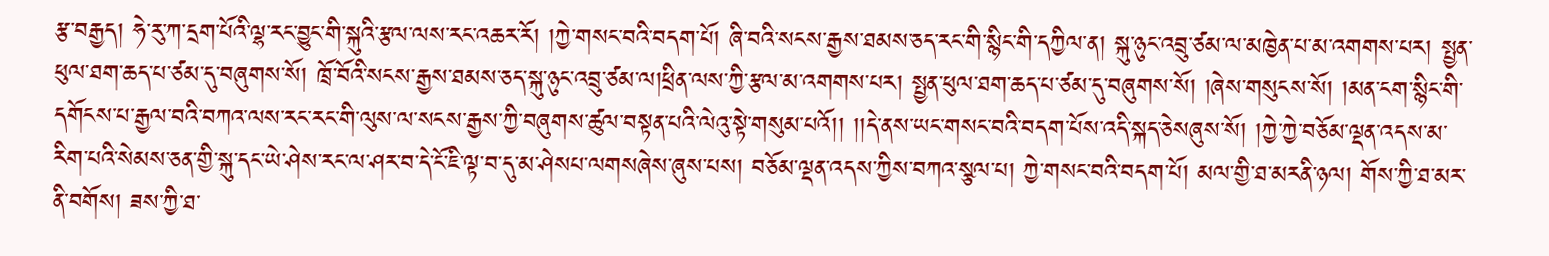རྩ་བརྒྱད། ཧེ་རུ་ཀ་དྲག་པོའི་ལྷ་རང་བྱུང་གི་སྐུའི་རྩལ་ལས་རང་འཆར་རོ། །ཀྱེ་གསང་བའི་བདག་པོ། ཞི་བའི་སངས་རྒྱས་ཐམས་ཅད་རང་གི་སྙིང་གི་དཀྱིལ་ན། སྐུ་ཉུང་འབྲུ་ཙམ་ལ་མཁྱེན་པ་མ་འགགས་པར། སྤྱན་ཕུལ་ཐག་ཆད་པ་ཙམ་དུ་བཞུགས་སོ། ཁྲོ་བོའི་སངས་རྒྱས་ཐམས་ཅད་སྐུ་ཉུང་འབྲུ་ཙམ་ལ།ཕྲིན་ལས་ཀྱི་རྩལ་མ་འགགས་པར། སྤྱན་ཕུལ་ཐག་ཆད་པ་ཙམ་དུ་བཞུགས་སོ། །ཞེས་གསུངས་སོ། །མན་ངག་སྙིང་གི་དགོངས་པ་རྒྱལ་བའི་བཀའ་ལས་རང་རང་གི་ལུས་ལ་སངས་རྒྱས་ཀྱི་བཞུགས་ཚུལ་བསྟན་པའི་ལེའུ་སྟེ་གསུམ་པའོ།། །།དེ་ནས་ཡང་གསང་བའི་བདག་པོས་འདི་སྐད་ཅེསཞུས་སོ། །ཀྱེ་ཀྱེ་བཅོམ་ལྡན་འདས་མ་རིག་པའི་སེམས་ཅན་གྱི་སྐུ་དང་ཡེ་ཤེས་རང་ལ་ཤར་བ་དེ་ངོ་ཇི་ལྟ་བ་དུ་མ་ཤེསཔ་ལགསཞེས་ཞུས་པས། བཅོམ་ལྡན་འདས་ཀྱིས་བཀའ་སྩལ་པ། ཀྱེ་གསང་བའི་བདག་པོ། མལ་གྱི་ཐ་མརནི་ཉལ། གོས་ཀྱི་ཐ་མར་ནི་བགོས། ཟས་ཀྱི་ཐ་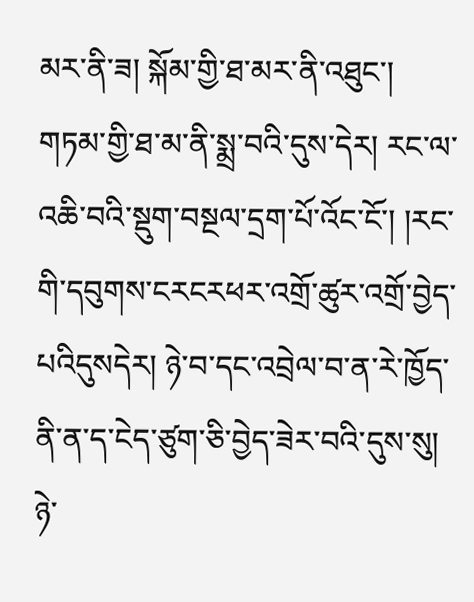མར་ནི་ཟ། སྐོམ་གྱི་ཐ་མར་ནི་འཐུང་། གཏམ་གྱི་ཐ་མ་ནི་སྨྲ་བའི་དུས་དེར། རང་ལ་འཆི་བའི་སྡུག་བསྔལ་དྲག་པོ་འོང་ངོ་། །རང་གི་དབུགས་ངརངརཕར་འགྲོ་ཚུར་འགྲོ་བྱེད་པའིདུསདེར། ཉེ་བ་དང་འབྲེལ་བ་ན་རེ་ཁྱོད་ནི་ན་ད་ངེད་ཙུག་ཅི་བྱེད་ཟེར་བའི་དུས་སུ། ཉེ་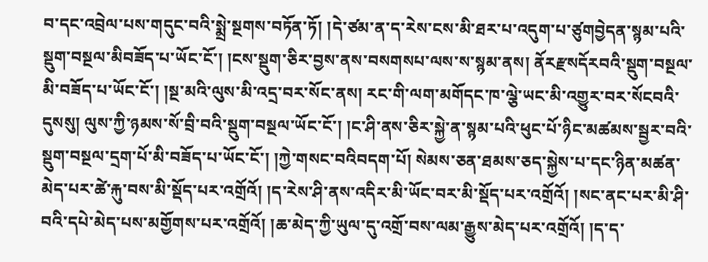བ་དང་འབྲེལ་པས་གདུང་བའི་སྨྲེ་སྔགས་བཏོན་ཏོ། །དེ་ཙམ་ན་ད་རེས་ངས་མི་ཐར་པ་འདུག་པ་ཙུགབྱེདན་སྙམ་པའི་སྡུག་བསྔལ་མིབཟོད་པ་ཡོང་ངོ་། །ངས་སྡུག་ཅིར་བྱས་ནས་བསགསཔ་ལས་ས་སྙམ་ནས། ནོརརྫསདོརབའི་སྡུག་བསྔལ་མི་བཟོད་པ་ཡོང་ངོ་། །སྔ་མའི་ལུས་མི་འདྲ་བར་སོང་ནས། རང་གི་ལག་མགོདང་ཁ་ལྕེ་ཡང་མི་འགྱུར་བར་སོངབའི་དུསསུ། ལུས་ཀྱི་ཉམས་སོ་བྲི་བའི་སྡུག་བསྔལ་ཡོང་ངོ་། །ང་ཤི་ནས་ཅིར་སྐྱེ་ན་སྙམ་པའི་ཕུང་པོ་ཉིང་མཚམས་སྦྱར་བའི་སྡུག་བསྔལ་དྲག་པོ་མི་བཟོད་པ་ཡོང་ངོ་། །ཀྱེ་གསང་བའིབདག་པོ། སེམས་ཅན་ཐམས་ཅད་སྐྱེས་པ་དང་ཉིན་མཚན་མེད་པར་ཚེ་རྐུ་བས་མི་སྡོད་པར་འགྲོའོ། །ད་རེས་ཤི་ནས་འདིར་མི་ཡོང་བར་མི་སྡོད་པར་འགྲོའོ། །སང་ནང་པར་མི་ཤི་བའི་དཔེ་མེད་པས་མགྱོགས་པར་འགྲོའོ། །ཆ་མེད་ཀྱི་ཡུལ་དུ་འགྲོ་བས་ལམ་རྒྱུས་མེད་པར་འགྲོའོ། །ད་ད་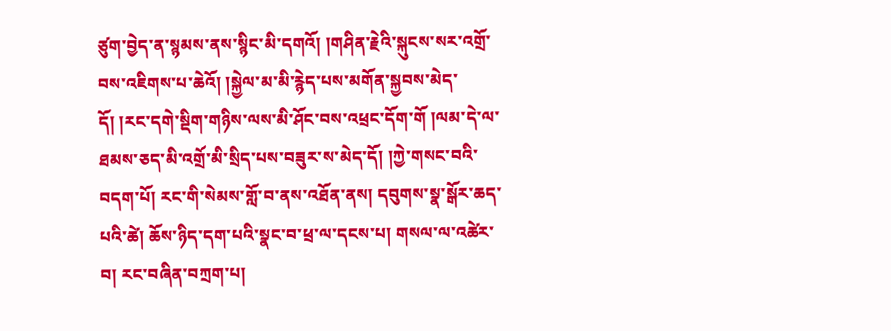ཙུག་བྱེད་ན་སྙམས་ནས་སྙིང་མི་དགའོ། །གཤིན་རྗེའི་སྐུངས་སར་འགྲོ་བས་འཇིགས་པ་ཆེའོ། །སྐྱེལ་མ་མི་རྙེད་པས་མགོན་སྐྱབས་མེད་དོ། །རང་དགེ་སྡིག་གཉིས་ལས་མི་ཤོང་བས་འཕྲང་དོག་གོ །ལམ་དེ་ལ་ཐམས་ཅད་མི་འགྲོ་མི་སྲིད་པས་བཟུར་ས་མེད་དོ། །ཀྱེ་གསང་བའི་བདག་པོ། རང་གི་སེམས་གློ་བ་ནས་འཐོན་ནས། དབུགས་སྣ་སྒོར་ཆད་པའི་ཚེ། ཆོས་ཉིད་དག་པའི་སྣང་བ་ཕྲ་ལ་དངས་པ། གསལ་ལ་འཚེར་བ། རང་བཞིན་བཀྲག་པ།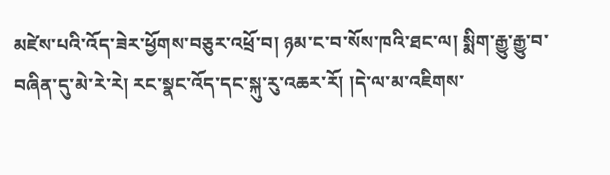མཛེས་པའི་འོད་ཟེར་ཕྱོགས་བཅུར་འཕྲོ་བ། ཉམ་ང་བ་སོས་ཁའི་ཐང་ལ། སྨིག་རྒྱུ་རྒྱུ་བ་བཞིན་དུ་མེ་རེ་རེ། རང་སྣང་འོད་དང་སྐུ་རུ་འཆར་རོ། །དེ་ལ་མ་འཇིགས་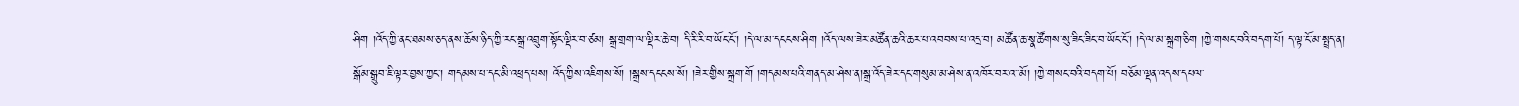ཤིག །འོད་ཀྱི་ནང་ཐམས་ཅད་ནས་ཆོས་ཉིད་ཀྱི་རང་སྒྲ་འབྲུག་སྟོང་ལྡིར་བ་ཙམ། སྒྲ་གྲག་ལ་ལྡིར་ཆེ་བ། དི་རི་རི་བ་ཡོང་ངོ་། །དེ་ལ་མ་དངངས་ཤིག །འོད་ལས་ཟེར་མཚོན་ཆའི་ཆར་པ་འབབས་པ་འདྲ་བ། མཚོན་ཆ་སྣ་ཚོགས་སུ་ཟིང་ཟིང་བ་ཡོང་ངོ་། །དེ་ལ་མ་སྐྲག་ཅིག །ཀྱེ་གསང་བའི་བདག་པོ། ད་ལྟ་ངོ་མ་སྤྲད་ན། སྒོམ་སྒྲུབ་ཇི་ལྟར་བྱས་ཀྱང་། གདམས་པ་དང་མི་འཕྲད་པས། འོད་ཀྱིས་འཇིགས་སོ། །སྒྲས་དངངས་སོ། །ཟེར་གྱིས་སྐྲག་གོ །གདམས་པའི་གནད་མ་ཤེས་ན།སྒྲ་འོད་ཟེར་དང་གསུམ་མ་ཤེས་ན་འཁོར་བར་འ་་མོ། །ཀྱེ་གསང་བའི་བདག་པོ། བཅོམ་ལྡན་འདས་དཔལ་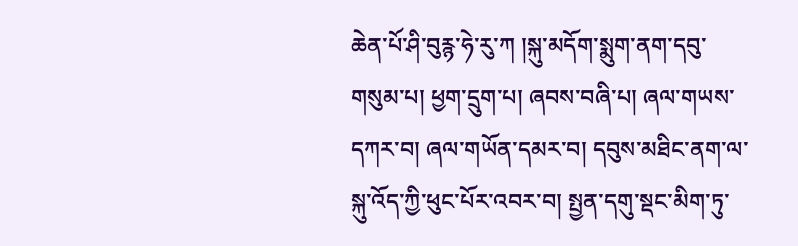ཆེན་པོ་ཤི་བུརྙ་ཧེ་རུ་ཀ །སྐུ་མདོག་སྨུག་ནག་དབུ་གསུམ་པ། ཕྱག་དྲུག་པ། ཞབས་བཞི་པ། ཞལ་གཡས་དཀར་བ། ཞལ་གཡོན་དམར་བ། དབུས་མཐིང་ནག་ལ་སྐུ་འོད་ཀྱི་ཕུང་པོར་འབར་བ། སྤྱན་དགུ་སྡང་མིག་ཏུ་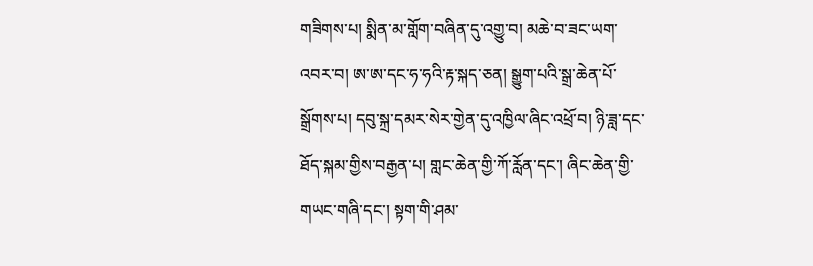གཟིགས་པ། སྨིན་མ་གློག་བཞིན་དུ་འགྱུ་བ། མཆེ་བ་ཟང་ཡག་འབར་བ། ཨ་ཨ་དང་ཧ་ཧའི་རྟ་སྐད་ཅན། སྒྱུག་པའི་སྒྲ་ཆེན་པོ་སྒྲོགས་པ། དབུ་སྐྲ་དམར་སེར་གྱེན་དུ་འཁྱིལ་ཞིང་འཕྲོ་བ། ཉི་ཟླ་དང་ཐོད་སྐམ་གྱིས་བརྒྱན་པ། གླང་ཆེན་གྱི་ཀོ་རློན་དང་། ཞིང་ཆེན་གྱི་གཡང་གཞི་དང་། སྟག་གི་ཤམ་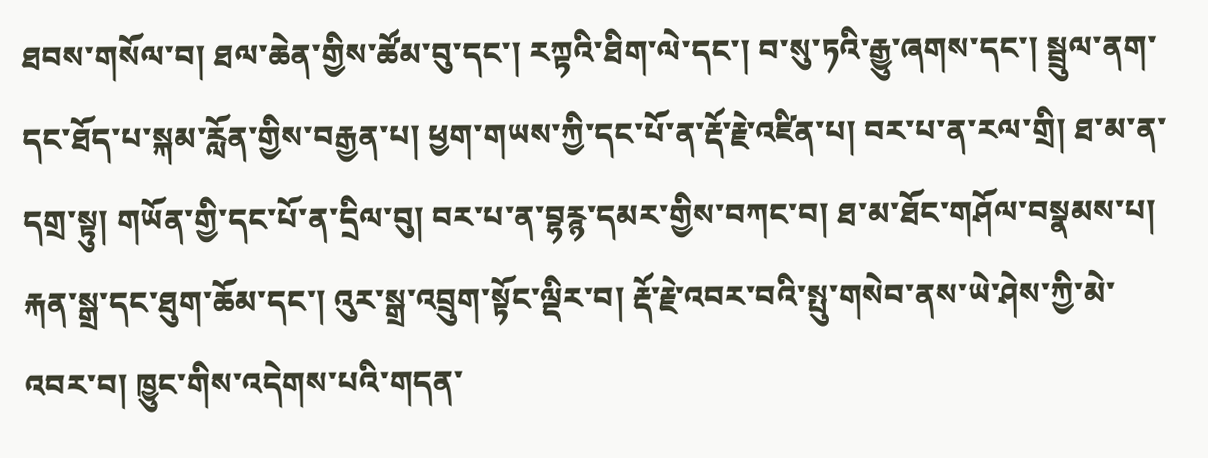ཐབས་གསོལ་བ། ཐལ་ཆེན་གྱིས་ཚོམ་བུ་དང་། རཀྟའི་ཐིག་ལེ་དང་། བ་སུ་ཏའི་རྒྱུ་ཞགས་དང་། སྦྲུལ་ནག་དང་ཐོད་པ་སྐམ་རློན་གྱིས་བརྒྱན་པ། ཕྱག་གཡས་ཀྱི་དང་པོ་ན་རྡོ་རྗེ་འཛིན་པ། བར་པ་ན་རལ་གྲི། ཐ་མ་ན་དགྲ་སྟུ། གཡོན་གྱི་དང་པོ་ན་དྲིལ་བུ། བར་པ་ན་བྷརྙ་དམར་གྱིས་བཀང་བ། ཐ་མ་ཐོང་གཤོལ་བསྣམས་པ། རྐན་སྒྲ་དང་ཐུག་ཆོམ་དང་། འུར་སྒྲ་འབྲུག་སྟོང་ལྡིར་བ། རྡོ་རྗེ་འབར་བའི་སྤུ་གསེབ་ནས་ཡེ་ཤེས་ཀྱི་མེ་འབར་བ། ཁྱུང་གིས་འདེགས་པའི་གདན་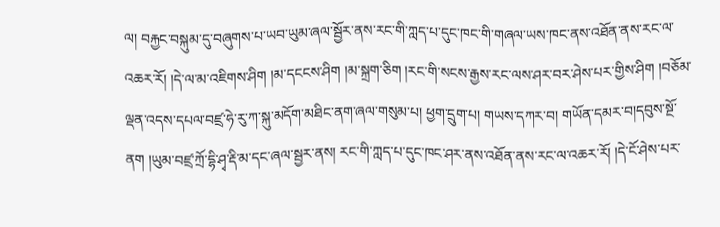ལ། བརྐྱང་བསྐུམ་དུ་བཞུགས་པ་ཡབ་ཡུམ་ཞལ་སྦྱོར་ནས་རང་གི་ཀླད་པ་དུང་ཁང་གི་གཞལ་ཡས་ཁང་ནས་འཐོན་ནས་རང་ལ་འཆར་རོ། །དེ་ལ་མ་འཇིགས་ཤིག །མ་དངངས་ཤིག །མ་སྐྲག་ཅིག །རང་གི་སངས་རྒྱས་རང་ལས་ཤར་བར་ཤེས་པར་གྱིས་ཤིག །བཅོམ་ལྡན་འདས་དཔལ་བཛྲ་ཧེ་རུ་ཀ་སྐུ་མདོག་མཐིང་ནག་ཞལ་གསུམ་པ། ཕྱག་དྲུག་པ། གཡས་དཀར་བ། གཡོན་དམར་བ།དབུས་སྔོ་ནག །ཡུམ་བཛྲ་ཀྲོ་དྷི་ཤྭ་རྡི་མ་དང་ཞལ་སྦྱར་ནས། རང་གི་ཀླད་པ་དུང་ཁང་ཤར་ནས་འཐོན་ནས་རང་ལ་འཆར་རོ། །དེ་ངོ་ཤེས་པར་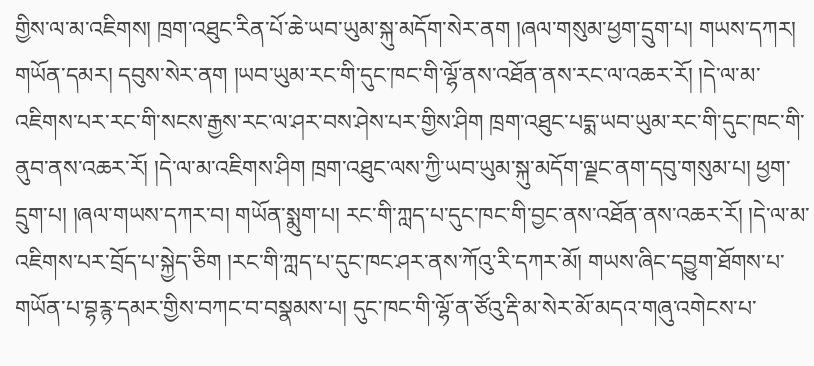གྱིས་ལ་མ་འཇིགས། ཁྲག་འཐུང་རིན་པོ་ཆེ་ཡབ་ཡུམ་སྐུ་མདོག་སེར་ནག །ཞལ་གསུམ་ཕྱག་དྲུག་པ། གཡས་དཀར། གཡོན་དམར། དབུས་སེར་ནག །ཡབ་ཡུམ་རང་གི་དུང་ཁང་གི་ལྷོ་ནས་འཐོན་ནས་རང་ལ་འཆར་རོ། །དེ་ལ་མ་འཇིགས་པར་རང་གི་སངས་རྒྱས་རང་ལ་ཤར་བས་ཤེས་པར་གྱིས་ཤིག ཁྲག་འཐུང་པདྨ་ཡབ་ཡུམ་རང་གི་དུང་ཁང་གི་ནུབ་ནས་འཆར་རོ། །དེ་ལ་མ་འཇིགས་ཤིག ཁྲག་འཐུང་ལས་ཀྱི་ཡབ་ཡུམ་སྐུ་མདོག་ལྗང་ནག་དབུ་གསུམ་པ། ཕྱག་དྲུག་པ། །ཞལ་གཡས་དཀར་བ། གཡོན་སྨུག་པ། རང་གི་ཀླད་པ་དུང་ཁང་གི་བྱང་ནས་འཐོན་ནས་འཆར་རོ། །དེ་ལ་མ་འཇིགས་པར་བྲོད་པ་སྐྱེད་ཅིག །རང་གི་ཀླད་པ་དུང་ཁང་ཤར་ནས་ཀོའུ་རི་དཀར་མོ། གཡས་ཞིང་དབྱུག་ཐོགས་པ་གཡོན་པ་བྷརྙ་དམར་གྱིས་བཀང་བ་བསྣམས་པ། དུང་ཁང་གི་ལྷོ་ན་ཙོའུ་རྡི་མ་སེར་མོ་མདའ་གཞུ་འགེངས་པ་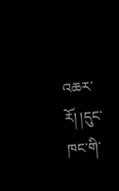འཆར་རོ། །དུང་ཁང་གི་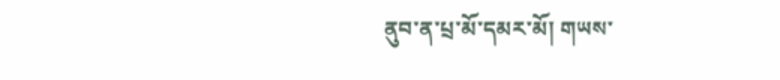ནུབ་ན་པྲ་མོ་དམར་མོ། གཡས་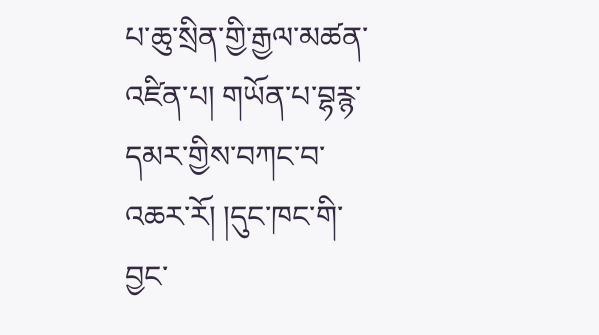པ་ཆུ་སྲིན་གྱི་རྒྱལ་མཚན་འཛིན་པ། གཡོན་པ་བྷརྙ་དམར་གྱིས་བཀང་བ་འཆར་རོ། །དུང་ཁང་གི་བྱང་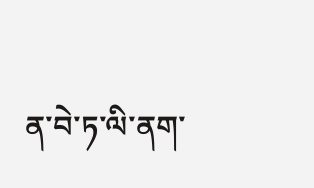ན་བེ་ཏ་ལི་ནག་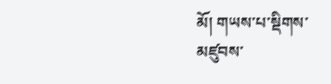མོ། གཡས་པ་སྡིགས་མཛུབས་